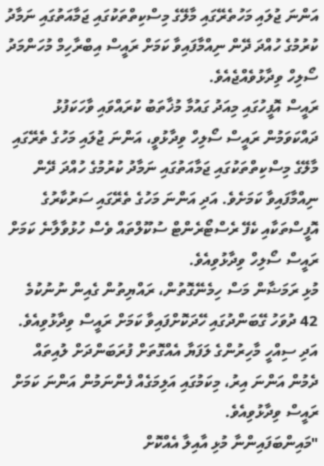އަންނަ ޖުލައި މަހުތެރޭގައި މާލޭގެ މިސްކިތްތަކުގައި ޖަމާއަތުގައި ނަމާދު ކުރުމުގެ ހުއްދަ ދޭން ނިއްމާފައިވާ ކަމަށް ރައީސް އިބްރާހިމް މުހަންމަދު ސޯލިހް ވިދާޅުވެއްޖެއެވެ.
ރައީސް އޮފީހުގައި މިއަދު ގައުމާ މުޚާތަބު ކުރައްވައި ވާހަކަފުޅު ދައްކަވަމުން ރައީސް ސޯލިހް ވިދާޅުވީ، އަންނަ ޖުލައި މަހުގެ ތެރޭގައި މާލޭގެ މިސްކިތްތަކުގައި ޖަމާއަތުގައި ނަމާދު ކުރުމުގެ ހުއްދަ ދޭން ނިއްމާފައިވާ ކަމަށެވެ. އަދި އަންނަ މަހުގެ ތެރޭގައި ސަރުކާރުގެ އޮފީސްތަކާއި ކެފޭ ރެސްޓޯރެންޓް ސުކޫލްތައް ވެސް ހުޅުވާލާނެ ކަމަށް ރައީސް ސޯލިހް ވިދާޅުވިއެވެ.
މުޅި ރަމަޟާން މަސް ހިމެނޭގޮތުން، ރައްޔިތުން ގެއިން ނުނުކުމެ 42 ދުވަހު ގޭބަންދުގައި ހޭދަކޮށްފައިވާ ކަމަށް ރައީސް ވިދާޅުވިއެވެ. އަދި ސިއްހީ މާހިރުންގެ ލަފަޔާ އެއްގޮތަށް ފުރަބަންދަށް ލުއިތައް ދެމުން އަންނަ އިރު، މިކަމުގައި އަލިމަގެއް ފެންނަމުން އަންނަ ކަމަށް ރައީސް ވިދާޅުވިއެވެ.
"މައިންބަފައިންނާ މުޅި އާއިލާ އެއްކޮށް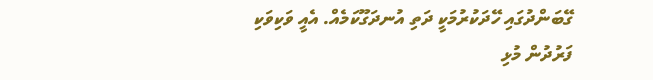ގޭބަންދުގައި ހޭދަކުރުމަކީ ދަތި އުނދަގޫކަމެއް. އެއީ ވަކިވަކި ފަރުދުން މުޅި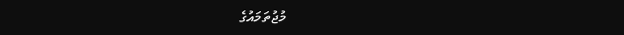މުޖުތަމައުގެ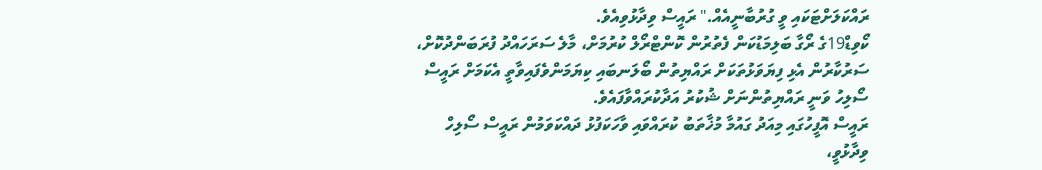ރައްކަލަށްޓަކައި ވީ ގުރުބާނީއެއް." ރައީސް ވިދާޅުވިއެވެ.
ކޯވިޑް19ގެ ރޯގާ ބަލިމަޑުކަން ފެތުރުން ކޮންޓްރޯލް ކުރުމަށް، މާލެ ސަރަހައްދު ފުރަބަންދުކޮށް، ސަރުކާރުން އެޅި ފިޔަވަޅުތަކަށް ރައްޔިތުން ބޯލަނބައި ކިޔަމަންވެފައިވާތީ އެކަމަށް ރައީސް ސޯލިހު ވަނީ ރައްޔިތުންނަށް ޝުކުރު އަދާކުރައްވާފައެވެ.
ރައީސް އޮފީހުގައި މިއަދު ގައުމާ މުޚާތަބު ކުރައްވައި ވާހަކަފުޅު ދައްކަވަމުން ރައީސް ސޯލިހް ވިދާޅުވީ،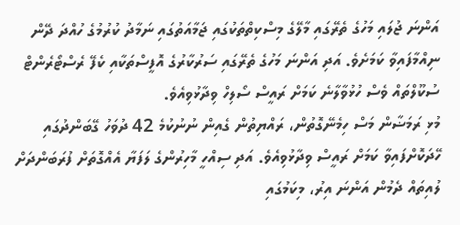އަންނަ ޖުލައި މަހުގެ ތެރޭގައި މާލޭގެ މިސްކިތްތަކުގައި ޖަމާއަތުގައި ނަމާދު ކުރުމުގެ ހުއްދަ ދޭން ނިއްމާފައިވާ ކަމަށެވެ. އަދި އަންނަ މަހުގެ ތެރޭގައި ސަރުކާރުގެ އޮފީސްތަކާއި ކެފޭ ރެސްޓޯރެންޓް ސުކޫލްތައް ވެސް ހުޅުވާލާނެ ކަމަށް ރައީސް ސޯލިހް ވިދާޅުވިއެވެ.
މުޅި ރަމަޟާން މަސް ހިމެނޭގޮތުން، ރައްޔިތުން ގެއިން ނުނުކުމެ 42 ދުވަހު ގޭބަންދުގައި ހޭދަކޮށްފައިވާ ކަމަށް ރައީސް ވިދާޅުވިއެވެ. އަދި ސިއްހީ މާހިރުންގެ ލަފަޔާ އެއްގޮތަށް ފުރަބަންދަށް ލުއިތައް ދެމުން އަންނަ އިރު، މިކަމުގައި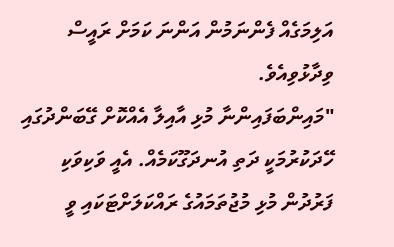އަލިމަގެއް ފެންނަމުން އަންނަ ކަމަށް ރައީސް ވިދާޅުވިއެވެ.
"މައިންބަފައިންނާ މުޅި އާއިލާ އެއްކޮށް ގޭބަންދުގައި ހޭދަކުރުމަކީ ދަތި އުނދަގޫކަމެއް. އެއީ ވަކިވަކި ފަރުދުން މުޅި މުޖުތަމައުގެ ރައްކަލަށްޓަކައި ވީ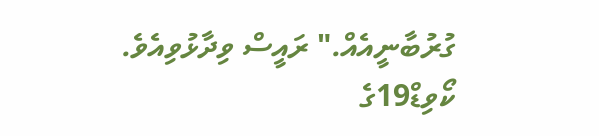ގުރުބާނީއެއް." ރައީސް ވިދާޅުވިއެވެ.
ކޯވިޑް19ގެ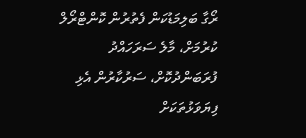ރޯގާ ބަލިމަޑުކަން ފެތުރުން ކޮންޓްރޯލް ކުރުމަށް، މާލެ ސަރަހައްދު ފުރަބަންދުކޮށް، ސަރުކާރުން އެޅި ފިޔަވަޅުތަކަށް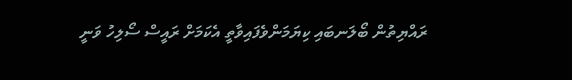ރައްޔިތުން ބޯލަނބައި ކިޔަމަންވެފައިވާތީ އެކަމަށް ރައީސް ސޯލިހު ވަނީ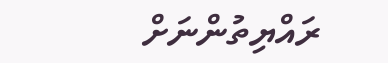ރައްޔިތުންނަށް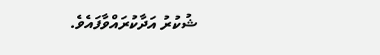ޝުކުރު އަދާކުރައްވާފައެވެ.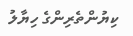ކިޔުންތެރިންގެ ހިޔާލު